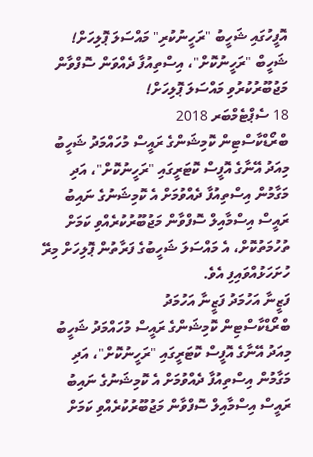އޮފީހުގައި ޝަހީބު "ރަހީނުކުރި" މައްސަލަ ޕޮލިހަށް!
ޝަހީބް "ރަހީނުކޮށް"، އިސްތިއުފާ ދެއްވަން ސޮފްވާން މަޖުބޫރުކުރުވި މައްސަލަ ޕޮލިހަށް!
18 ސެޕްޓެމްބަރ 2018
ބްރޯޑްކާސްޓިން ކޮމިޝަންގެ ރައީސް މުހައްމަދު ޝަހީބު މިއަދު އޭނާގެ އޮފީސް ކޮޓަރީގައި "ރަހީނުކޮށް"، އަދި މަގާމުން އިސްތިއުފާ ދެއްވުމަށް އެ ކޮމިޝަނުގެ ނައިބު ރައީސް އިސްމާއިލް ސޮފްވާން މަޖުބޫރުކުރެއްވި ކަމަށް ތުހުމަތުކޮށް، އެ މައްސަލަ ޝަހީބުގެ ފަރާތުން ޕޮލިހަށް މިރޭ ހުށަހަޅުއްވައިފި އެވެ.
ފަޒީނާ އަހުމަދު ފަޒީނާ އަހުމަދު
ބްރޯޑްކާސްޓިން ކޮމިޝަންގެ ރައީސް މުހައްމަދު ޝަހީބު މިއަދު އޭނާގެ އޮފީސް ކޮޓަރީގައި "ރަހީނުކޮށް"، އަދި މަގާމުން އިސްތިއުފާ ދެއްވުމަށް އެ ކޮމިޝަނުގެ ނައިބު ރައީސް އިސްމާއިލް ސޮފްވާން މަޖުބޫރުކުރެއްވި ކަމަށް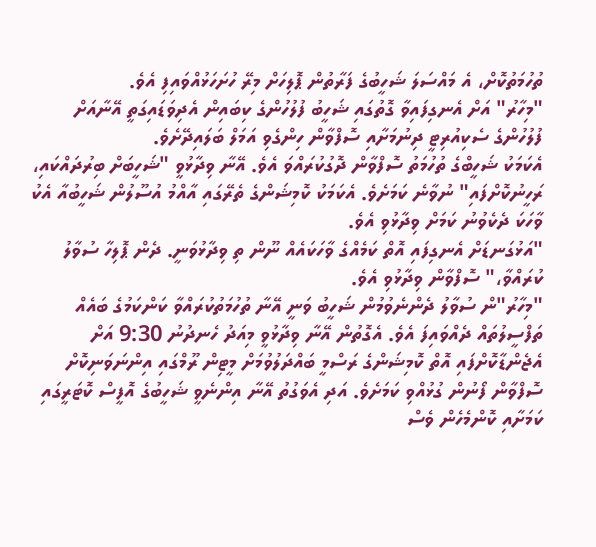ތުހުމަތުކޮށް، އެ މައްސަލަ ޝަހީބުގެ ފަރާތުން ޕޮލިހަށް މިރޭ ހުށަހަޅުއްވައިފި އެވެ.
"މިހާރު" އަށް އެނގިފައިވާ ގޮތުގައި ޝަހީބު ފުލުހުންގެ ކިބައިން އެދިވަޑައިގަތީ އޭނާއަށް ފުލުހުންގެ ސެކިއުރިޓީ ދިނުމަށާއި ސޮފްވާން ހިންގެވި އަމަލް ބަލައިދޭށެވެ.
އެކަމަކު ޝަހީބްގެ ތުހުމަތު ސޮފްވާން ދޮގުކުރައްވަ އެވެ. އޭނާ ވިދާޅުވީ "ޝަހީބަށް ބިރުދައްކައި، ރަހީނުކޮށްފައި" ނުވާނެ ކަމަށެވެ. އެކަމަކު ކޮމިޝަންގެ ތެރޭގައި އާއްމު އުސޫލުން ޝަހީބުއާ އެކު ވާހަކަ ދެކެވުނު ކަމަށް ވިދާޅުވި އެވެ.
"އަޅުގަނޑަށް އެނގިފައި އޮތް ކަމެއްގެ ވާހަކައެއް ނޫން ތި ވިދާޅުވަނީ. ދެން ޕޮލިހާ ސުވާލު ކުރައްވާ،" ސޮފްވާން ވިދާޅުވި އެވެ.
"މިހާރު"ން ސުވާލު ދެންނެވުމުން ޝަހީބު ވަނީ އޭނާ ތުހުމަތުކުރައްވާ ކަންކަމުގެ ބައެއް ތަފްސީލުތައް ދެއްވައިފަ އެވެ. އެގޮތުން އޭނާ ވިދާޅުވީ މިއަދު ހެނދުނު 9:30 އަށް އެޖެންޑާކޮށްފައި އޮތް ކޮމިޝަންގެ ރަސްމީ ބައްދަލުވުމަށް މީޓިން ރޫމްގައި އިންނަވަނިކޮށް ސޮފްވާން ފޯނުން ގުޅުއްވި ކަމަށެވެ. އަދި އެވަގުތު އޭނާ އިންނެވީ ޝަހީބުގެ އޮފީސް ކޮޓަރީގައި ކަމަށާއި ކޮންމެހެން ވެސް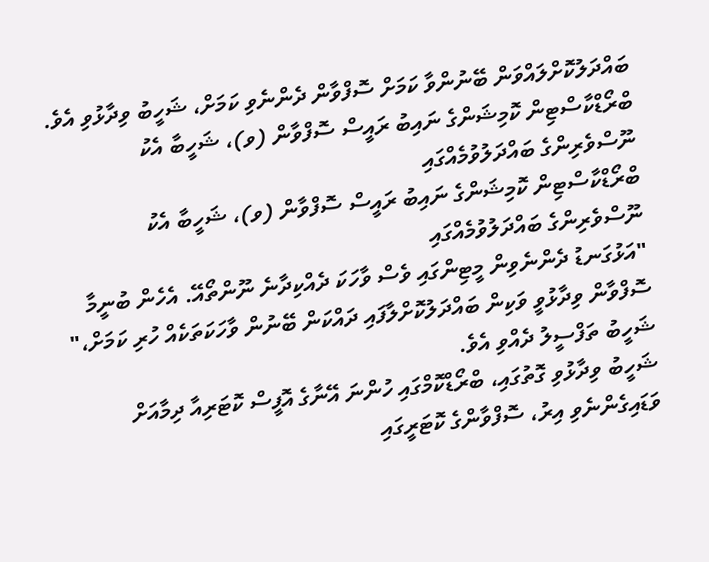ބައްދަލުކޮށްލައްވަން ބޭނުންވާ ކަމަށް ސޮފްވާން ދެންނެވި ކަމަށް، ޝަހީބު ވިދާޅުވި އެވެ.
ބްރޯޑްކާސްޓިން ކޮމިޝަންގެ ނައިބު ރައީސް ސޮފްވާން (ވ)، ޝަހީބާ އެކު ނޫސްވެރިންގެ ބައްދަލުވުމެއްގައި
ބްރޯޑްކާސްޓިން ކޮމިޝަންގެ ނައިބު ރައީސް ސޮފްވާން (ވ)، ޝަހީބާ އެކު ނޫސްވެރިންގެ ބައްދަލުވުމެއްގައި
"އަޅުގަނޑު ދެންނެވިން މީޓިންގައި ވެސް ވާހަކަ ދެއްކިދާނެ ނޫންތޯއޭ. އެހެން ބުނީމާ ސޮފްވާން ވިދާޅުވީ ވަކިން ބައްދަލުކޮށްލާފައި ދައްކަން ބޭނުން ވާހަކަތަކެއް ހުރި ކަމަށް،" ޝަހީބު ތަފްސީލު ދެއްވި އެވެ.
ޝަހީބު ވިދާޅުވި ގޮތުގައި، ބްރޯޑްކޮމްގައި ހުންނަ އޭނާގެ އޮފީސް ކޮޓަރިއާ ދިމާއަށް ވަޑައިގެންނެވި އިރު، ސޮފްވާންގެ ކޮޓަރީގައި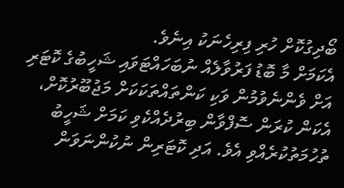ބޯދިގުކޮށް ހުރި ފިރިހެނަކު އިނެވެ.
އެކަމަށް މާ ބޮޑު ފަރުވާލެއް ނުބަހައްޓަވައި ޝަހީބުގެ ކޮޓަރި އަށް ވެންނެވުމުން ވަކި ކަންތައްތަކަކަށް މަޖުބޫރުކޮށް، އެކަން ކުރަން ސޮފްވާން ބިރުދެއްކެވި ކަމަށް ޝަހީބު ތުހުމަތުކުރެއްވި އެވެ. އަދި ކޮޓަރިން ނުކުންނަވަން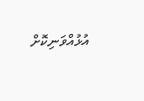އުޅުއްވަނިކޮށް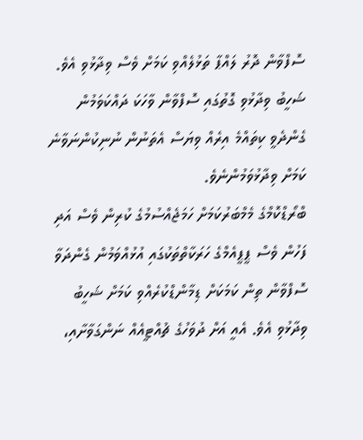ސޮފްވާން ދޮރު ލައްޕާ ތަޅުލެއްވި ކަމަށް ވެސް ވިދާޅުވި އެވެ.
ޝަހީބު ވިދާޅުވި ގޮތުގައި ސޮފްވާން ވާހަކަ ދައްކަވަމުން ގެންދެވީ ކިތައްމެ އިރެއް ވިޔަސް އެތަނުން ނުނިކުންނަވާނެ ކަމަށް ވިދާޅުވަމުންނެވެ.
ބްރޯޑްކޮމްގެ މެމްބަރުކަމަށް ހަމަޖެއްސުމުގެ ކުރިން ވެސް އަދި ފަހުން ވެސް ޕީޕީއެމްގެ ހަރަކާތްތަކުގައި އުޅުއްވަމުން ގެންދަވާ ސޮފްވާން ތިން ކަމަކަށް ޑިމާންޑްކުރެއްވި ކަމަށް ޝަހީބު ވިދާޅުވި އެވެ. އެއީ އަށް ދުވަހުގެ ޗުއްޓީއެއް ނަންގަވާށާއި،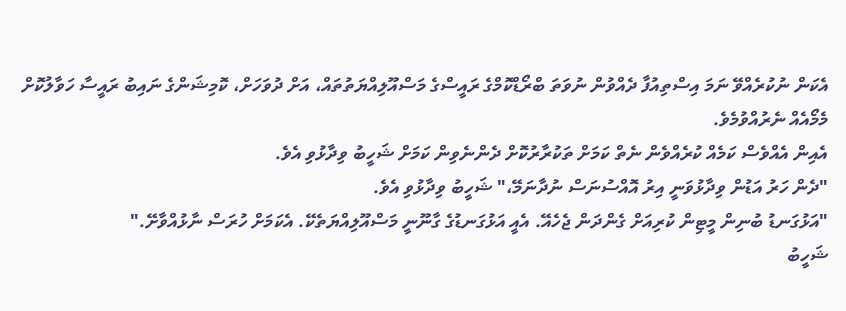އެކަން ނުކުރެއްވޭ ނަމަ އިސްތިއުފާ ދެއްވުން ނުވަތަ ބްރޯޑްކޮމްގެ ރައީސްގެ މަސްއޫލިއްޔަތުތައް، އަށް ދުވަހަށް، ކޮމިޝަންގެ ނައިބު ރައީސާ ހަވާލުކޮށް މެމޯއެއް ނެރުއްވުމެވެ.
އެއިން އެއްވެސް ކަމެއް ކުރެއްވެން ނެތް ކަމަށް ތަކުރާރުކޮށް ދެންނެވިން ކަމަށް ޝަހީބު ވިދާޅުވި އެވެ.
"ދެން ހަރު އަޑުން ވިދާޅުވަނީ އިރު އޮއްސުނަސް ނުދާނަމޭ،" ޝަހީބު ވިދާޅުވި އެވެ.
"އަޅުގަނޑު ބުނިން މީޓިން ކުރިއަށް ގެންދަން ޖެހެއޭ. އެއީ އަޅުގަނޑުގެ ގާނޫނީ މަސްއޫލިއްޔަތެކޭ. އެކަމަށް ހުރަސް ނާޅުއްވާށޭ."
ޝަހީބު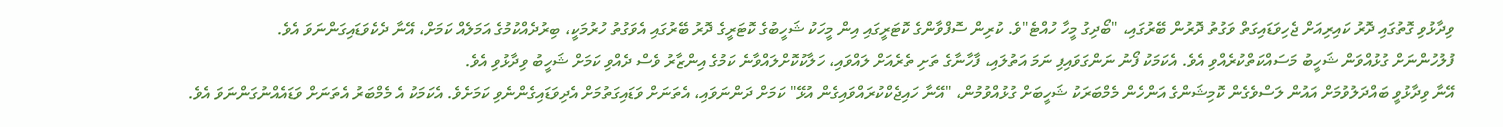ވިދާޅުވި ގޮތުގައި ދޮރު ކައިރިއަށް ޖެހިވަޑައިގަތް ވަގުތު ދޮރުން ބޭރުގައި، "ބޯދިގު މީހާ ހުއްޓެ"ވެ. ކުރިން ސޮފްވާންގެ ކޮޓަރީގައި އިން މީހަކު ޝަހީބުގެ ކޮޓަރީގެ ދޮރު ބޭރުގައި އެވަގުތު ހުރުމަކީ، ބިރުދެއްކުމުގެ އަމަލެއް ކަމަށް، އޭނާ ދެކެވަޑައިގަންނަވަ އެވެ.
ފުލުހުންނަށް ގުޅުއްވަން ޝަހީބު މަސައްކަތްކުރެއްވި އެވެ. އެކަމަކު ފޯނު ނަންގަވައިފި ނަމަ އަތުލައި، ފާހާނާގެ ތަށި ތެރެއަށް ލައްވައި، ހަލާކުކޮށްލައްވާނެ ކަމުގެ އިންޒާރު ވެސް ދެއްވި ކަމަށް ޝަހީބު ވިދާޅުވި އެވެ.
އޭނާ ވިދާޅުވީ ބައްދަލުވުމަށް އައުން ލަސްވެގެން ކޮމިޝަންގެ އަންހެން މެމްބަރަކު ޝަހީބަށް ގުޅުއްވުމުން، "އޭނާ ހައިޖެކްކުރައްވައިގެން އުޅޭ" ކަމަށް ދަންނަވައި، އެތަނަށް ވަޑައިގަތުމަށް އެދިވަޑައިގެންނެވި ކަމަށެވެ. އެކަމަކު އެ މެމްބަރު އެތަނަށް ވަޑައެއްނުގަންނަވަ އެވެ.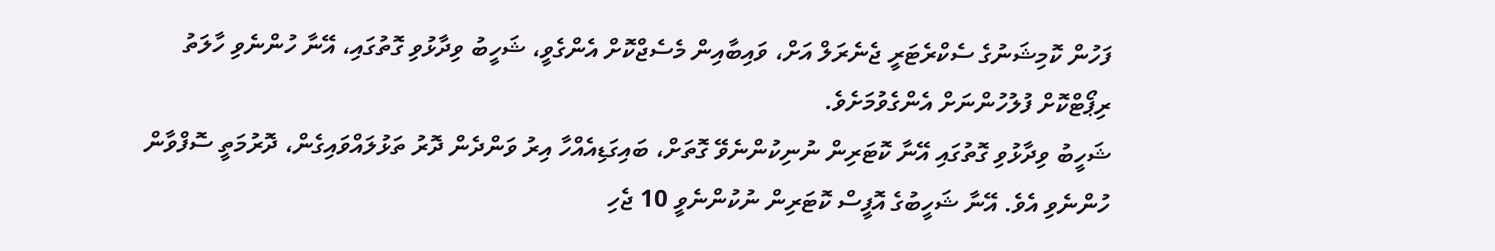ފަހުން ކޮމިޝަނުގެ ސެކްރެޓަރީ ޖެނެރަލް އަށް، ވައިބާއިން މެސެޖްކޮށް އެންގެވީ، ޝަހީބު ވިދާޅުވި ގޮތުގައި، އޭނާ ހުންނެވި ހާލަތު ރިޕޯޓްކޮށް ފުލުހުންނަށް އެންގެވުމަށެވެ.
ޝަހީބު ވިދާޅުވި ގޮތުގައި އޭނާ ކޮޓަރިން ނުނިކުންނެވޭ ގޮތަށް، ބައިގަޑިއެއްހާ އިރު ވަންދެން ދޮރު ތަޅުލައްވައިގެން، ދޮރުމަތީ ސޮފްވާން ހުންނެވި އެވެ. އޭނާ ޝަހީބުގެ އޮފީސް ކޮޓަރިން ނުކުންނެވީ 10 ޖެހި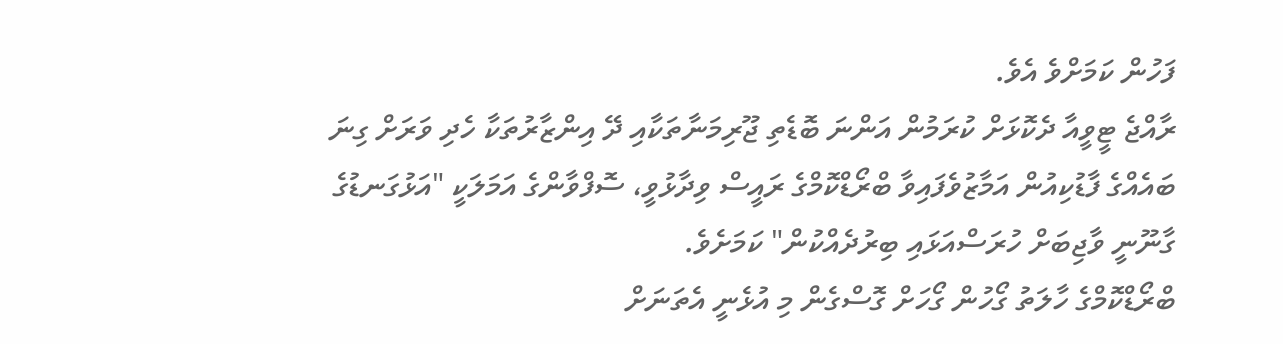ފަހުން ކަމަށްވެ އެވެ.
ރާއްޖެ ޓީވީއާ ދެކޮޅަށް ކުރަމުން އަންނަ ބޮޑެތި ޖޫރިމަނާތަކާއި ދޭ އިންޒާރުތަކާ ހެދި ވަރަށް ގިނަ ބައެއްގެ ފާޑުކިއުން އަމާޒުވެފައިވާ ބްރޯޑްކޮމްގެ ރައީސް ވިދާޅުވީ، ސޮފްވާންގެ އަމަލަކީ "އަޅުގަނޑުގެ ގާނޫނީ ވާޖިބަށް ހުރަސްއަޅައި ބިރުދެއްކުން" ކަމަށެވެ.
ބްރޯޑްކޮމްގެ ހާލަތު ގޯހުން ގޯހަށް ގޮސްގެން މި އުޅެނީ އެތަނަށް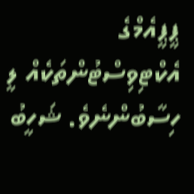ޕީޕީއެމްގެ އެކްޓިވިސްޓުންތަކެއް ލީ ހިސާބުންނެވެ. ޝަހީބު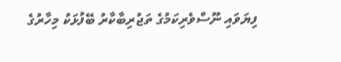ފިޔަވައި ނޫސްވެރިކަމުގެ ތަޖުރިބާކާރު ބޭފުޅަކު މިހާރުގެ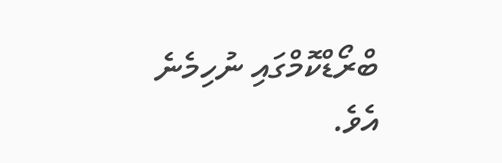ބްރޯޑްކޮމްގައި ނުހިމެނެ އެވެ.